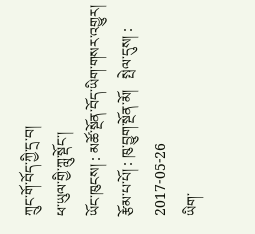ཀྲུང་གོ་བོད་ཀྱི་དྲ་བ།
ཕ་ཡུལ་གྱི་ཀླུ་སྡོང་།
ཡོང་ཁུངས། : མཚོ་སྔོན་བོད་ཡིག་གསར་འགྱུར།   རྩོམ་པ་པོ། : ཁུ་བྱུག་སྔོན་མོ།   སྤེལ་དུས། : 2017-05-26
ཡིག་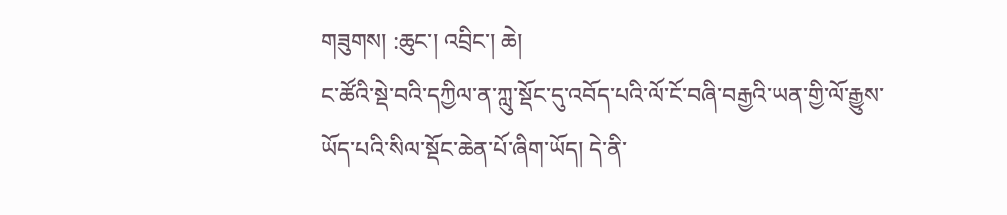གཟུགས། :ཆུང་། འབྲིང་། ཆེ།
ང་ཚོའི་སྡེ་བའི་དཀྱིལ་ན་ཀླུ་སྡོང་དུ་འབོད་པའི་ལོ་ངོ་བཞི་བརྒྱའི་ཡན་གྱི་ལོ་རྒྱུས་ཡོད་པའི་སིལ་སྡོང་ཆེན་པོ་ཞིག་ཡོད། དེ་ནི་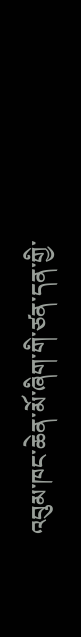འབུམ་ཁང་ཆེན་མོ་ཞིག་གི་ཙན་དན་གྱི་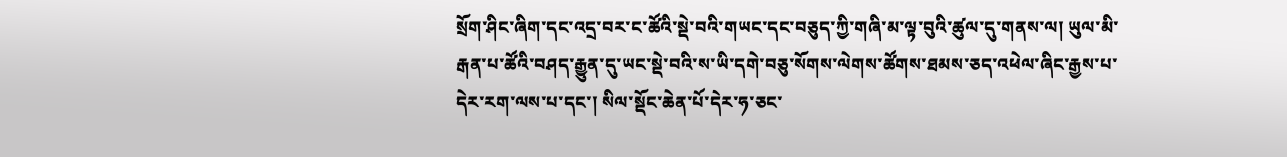སྲོག་ཤིང་ཞིག་དང་འདྲ་བར་ང་ཚོའི་སྡེ་བའི་གཡང་དང་བཅུད་ཀྱི་གཞི་མ་ལྟ་བུའི་ཚུལ་དུ་གནས་ལ། ཡུལ་མི་རྒན་པ་ཚོའི་བཤད་རྒྱུན་དུ་ཡང་སྡེ་བའི་ས་ཡི་དགེ་བཅུ་སོགས་ལེགས་ཚོགས་ཐམས་ཅད་འཕེལ་ཞིང་རྒྱས་པ་དེར་རག་ལས་པ་དང་། སིལ་སྡོང་ཆེན་པོ་དེར་ཧ་ཅང་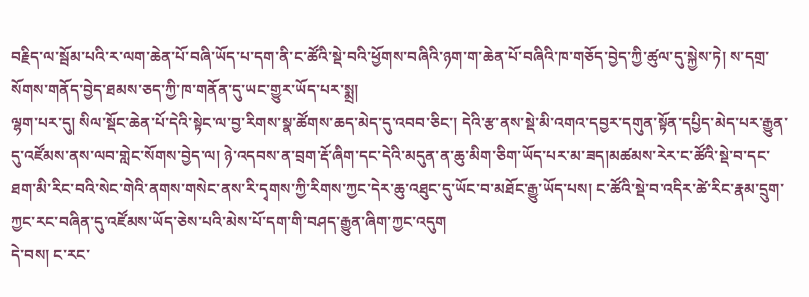བརྗིད་ལ་སྦོམ་པའི་ར་ལག་ཆེན་པོ་བཞི་ཡོད་པ་དག་ནི་ང་ཚོའི་སྡེ་བའི་ཕྱོགས་བཞིའི་ཉག་ག་ཆེན་པོ་བཞིའི་ཁ་གཅོད་བྱེད་ཀྱི་ཚུལ་དུ་སྐྱེས་ཏེ། ས་དགྲ་སོགས་གནོད་བྱེད་ཐམས་ཅད་ཀྱི་ཁ་གནོན་དུ་ཡང་གྱུར་ཡོད་པར་སྨྲ།
ལྷག་པར་དུ། སིལ་སྡོང་ཆེན་པོ་དེའི་སྟེང་ལ་བྱ་རིགས་སྣ་ཚོགས་ཆད་མེད་དུ་འབབ་ཅིང་། དེའི་རྩ་ནས་སྡེ་མི་འགའ་དབྱར་དགུན་སྟོན་དཔྱིད་མེད་པར་རྒྱུན་དུ་འཛོམས་ནས་ལབ་གླེང་སོགས་བྱེད་ལ། ཉེ་འདབས་ན་བྲག་རྡོ་ཞིག་དང་དེའི་མདུན་ན་ཆུ་མིག་ཅིག་ཡོད་པར་མ་ཟད།མཚམས་རེར་ང་ཚོའི་སྡེ་བ་དང་ཐག་མི་རིང་བའི་སེང་གེའི་ནགས་གསེང་ནས་རི་དྭགས་ཀྱི་རིགས་ཀྱང་དེར་ཆུ་འཐུང་དུ་ཡོང་བ་མཐོང་རྒྱུ་ཡོད་པས། ང་ཚོའི་སྡེ་བ་འདིར་ཚེ་རིང་རྣམ་དྲུག་ཀྱང་རང་བཞིན་དུ་འཛོམས་ཡོད་ཅེས་པའི་མེས་པོ་དག་གི་བཤད་རྒྱུན་ཞིག་ཀྱང་འདུག
དེ་བས། ང་རང་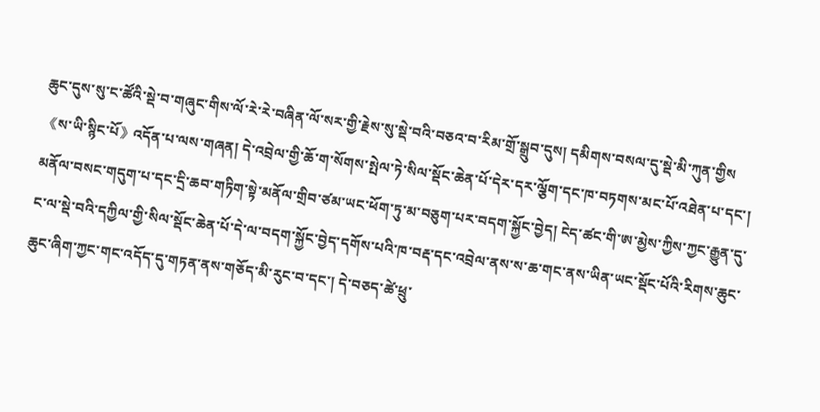ཆུང་དུས་སུ་ང་ཚོའི་སྡེ་བ་གཞུང་གིས་ལོ་རེ་རེ་བཞིན་ལོ་སར་གྱི་རྗེས་སུ་སྡེ་བའི་བཅའ་བ་རིམ་གྲོ་སྒྲུབ་དུས། དམིགས་བསལ་དུ་སྡེ་མི་ཀུན་གྱིས《ས་ཡི་སྙིང་པོ》འདོན་པ་ལས་གཞན། དེ་འབྲེལ་གྱི་ཆོ་ག་སོགས་སྤེལ་ཏེ་སིལ་སྡོང་ཆེན་པོ་དེར་དར་ལྕོག་དང་ཁ་བཏགས་མང་པོ་འཐེན་པ་དང་། མནོལ་བསང་གདུག་པ་དང་དྲི་ཆབ་གཏིག་སྟེ་མནོལ་གྲིབ་ཙམ་ཡང་ཕོག་ཏུ་མ་བཅུག་པར་བདག་སྐྱོང་བྱེད། ངེད་ཚང་གི་ཨ་མྱེས་ཀྱིས་ཀྱང་རྒྱུན་དུ་ང་ལ་སྡེ་བའི་དཀྱིལ་གྱི་སིལ་སྡོང་ཆེན་པོ་དེ་ལ་བདག་སྐྱོང་བྱེད་དགོས་པའི་ཁ་བརྡ་དང་འབྲེལ་ནས་ས་ཆ་གང་ནས་ཡིན་ཡང་སྡོང་པོའི་རིགས་ཆུང་ཆུང་ཞིག་ཀྱང་གང་འདོད་དུ་གཏན་ནས་གཅོད་མི་རུང་བ་དང་། དེ་བཅད་ཚེ་ཕྲུ་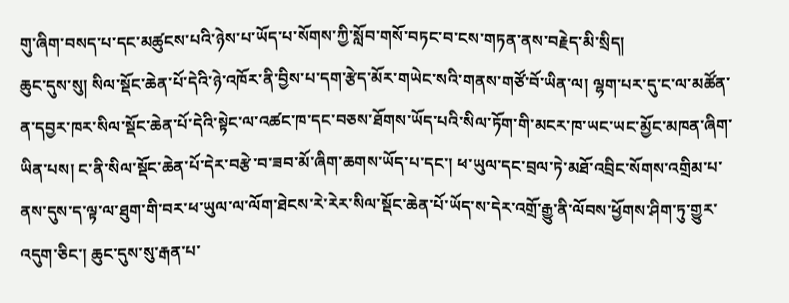གུ་ཞིག་བསད་པ་དང་མཚུངས་པའི་ཉེས་པ་ཡོད་པ་སོགས་ཀྱི་སློབ་གསོ་བཏང་བ་ངས་གཏན་ནས་བརྗེད་མི་སྲིད།
ཆུང་དུས་སུ། སིལ་སྡོང་ཆེན་པོ་དེའི་ཉེ་འཁོར་ནི་བྱིས་པ་དག་རྩེད་མོར་གཡེང་སའི་གནས་གཙོ་བོ་ཡིན་ལ། ལྷག་པར་དུ་ང་ལ་མཚོན་ན་དབྱར་ཁར་སིལ་སྡོང་ཆེན་པོ་དེའི་སྟེང་ལ་འཚང་ཁ་དང་བཅས་ཐོགས་ཡོད་པའི་སིལ་ཏོག་གི་མངར་ཁ་ཡང་ཡང་མྱོང་མཁན་ཞིག་ཡིན་པས། ང་ནི་སིལ་སྡོང་ཆེན་པོ་དེར་བརྩེ་བ་ཟབ་མོ་ཞིག་ཆགས་ཡོད་པ་དང་། ཕ་ཡུལ་དང་བྲལ་ཏེ་མཐོ་འབྲིང་སོགས་འགྲིམ་པ་ནས་དུས་ད་ལྟ་ལ་ཐུག་གི་བར་ཕ་ཡུལ་ལ་ལོག་ཐེངས་རེ་རེར་སིལ་སྡོང་ཆེན་པོ་ཡོད་ས་དེར་འགྲོ་རྒྱུ་ནི་ལོབས་ཕྱོགས་ཤིག་ཏུ་གྱུར་འདུག་ཅིང་། ཆུང་དུས་སུ་རྒན་པ་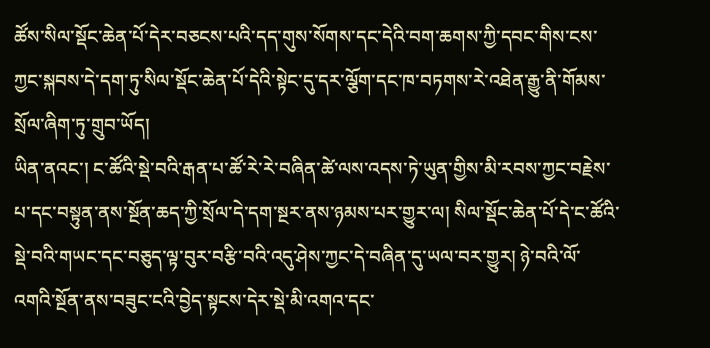ཚོས་སིལ་སྡོང་ཆེན་པོ་དེར་བཅངས་པའི་དད་གུས་སོགས་དང་དེའི་བག་ཆགས་ཀྱི་དབང་གིས་ངས་ཀྱང་སྐབས་དེ་དག་ཏུ་སིལ་སྡོང་ཆེན་པོ་དེའི་སྟེང་དུ་དར་ལྕོག་དང་ཁ་བཏགས་རེ་འཐེན་རྒྱུ་ནི་གོམས་སྲོལ་ཞིག་ཏུ་གྲུབ་ཡོད།
ཡིན་ནའང་། ང་ཚོའི་སྡེ་བའི་རྒན་པ་ཚོ་རེ་རེ་བཞིན་ཚེ་ལས་འདས་ཏེ་ཡུན་གྱིས་མི་རབས་ཀྱང་བརྗེས་པ་དང་བསྟུན་ནས་སྔོན་ཆད་ཀྱི་སྲོལ་དེ་དག་སྔར་ནས་ཉམས་པར་གྱུར་ལ། སིལ་སྡོང་ཆེན་པོ་དེ་ང་ཚོའི་སྡེ་བའི་གཡང་དང་བཅུད་ལྟ་བུར་བརྩི་བའི་འདུ་ཤེས་ཀྱང་དེ་བཞིན་དུ་ཡལ་བར་གྱུར། ཉེ་བའི་ལོ་འགའི་སྔོན་ནས་བཟུང་ངའི་བྱེད་སྟངས་དེར་སྡེ་མི་འགའ་དང་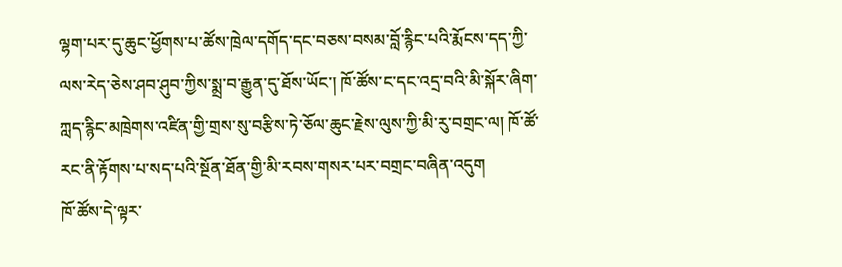ལྷག་པར་དུ་ཆུང་ཕྱོགས་པ་ཚོས་ཁྲེལ་དགོད་དང་བཅས་བསམ་བློ་རྙིང་པའི་རྨོངས་དད་ཀྱི་ལས་རེད་ཅེས་ཤབ་ཤུབ་ཀྱིས་སྨྲ་བ་རྒྱུན་དུ་ཐོས་ཡོང་། ཁོ་ཚོས་ང་དང་འདྲ་བའི་མི་སྐོར་ཞིག་ཀླད་རྙིང་མཁྲེགས་འཛིན་གྱི་གྲས་སུ་བརྩིས་ཏེ་ཅོལ་ཆུང་རྗེས་ལུས་ཀྱི་མི་རུ་བགྲང་ལ། ཁོ་ཚོ་རང་ནི་རྟོགས་པ་སད་པའི་སྔོན་ཐོན་གྱི་མི་རབས་གསར་པར་བགྲང་བཞིན་འདུག
ཁོ་ཚོས་དེ་ལྟར་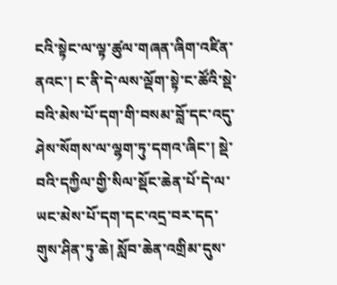ངའི་སྟེང་ལ་ལྟ་ཚུལ་གཞན་ཞིག་འཛིན་ནའང་། ང་ནི་དེ་ལས་ལྡོག་སྟེ་ང་ཚོའི་སྡེ་བའི་མེས་པོ་དག་གི་བསམ་བློ་དང་འདུ་ཤེས་སོགས་ལ་ལྷག་ཏུ་དགའ་ཞིང་། སྡེ་བའི་དཀྱིལ་གྱི་སིལ་སྡོང་ཆེན་པོ་དེ་ལ་ཡང་མེས་པོ་དག་དང་འདྲ་བར་དད་གུས་ཤིན་ཏུ་ཆེ། སློབ་ཆེན་འགྲིམ་དུས་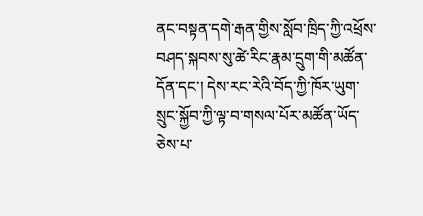ནང་བསྟན་དགེ་རྒན་གྱིས་སློབ་ཁྲིད་ཀྱི་འཕྲོས་བཤད་སྐབས་སུ་ཚེ་རིང་རྣམ་དྲུག་གི་མཚོན་དོན་དང་། དེས་རང་རེའི་བོད་ཀྱི་ཁོར་ཡུག་སྲུང་སྐྱོབ་ཀྱི་ལྟ་བ་གསལ་པོར་མཚོན་ཡོད་ཅེས་པ་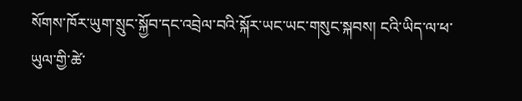སོགས་ཁོར་ཡུག་སྲུང་སྐྱོབ་དང་འབྲེལ་བའི་སྐོར་ཡང་ཡང་གསུང་སྐབས། ངའི་ཡིད་ལ་ཕ་ཡུལ་གྱི་ཚེ་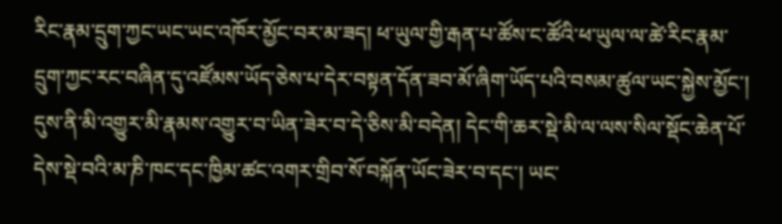རིང་རྣམ་དྲུག་ཀྱང་ཡང་ཡང་འཁོར་མྱོང་བར་མ་ཟད། ཕ་ཡུལ་གྱི་རྒན་པ་ཚོས་ང་ཚོའི་ཕ་ཡུལ་ལ་ཚེ་རིང་རྣམ་དྲུག་ཀྱང་རང་བཞིན་དུ་འཛོམས་ཡོད་ཅེས་པ་དེར་བསྟན་དོན་ཟབ་མོ་ཞིག་ཡོད་པའི་བསམ་ཚུལ་ཡང་སྐྱེས་མྱོང་།
དུས་ནི་མི་འགྱུར་མི་རྣམས་འགྱུར་བ་ཡིན་ཟེར་བ་དེ་ཅིས་མི་བདེན། དེང་གི་ཆར་སྡེ་མི་ལ་ལས་སིལ་སྡོང་ཆེན་པོ་དེས་སྡེ་བའི་མ་ཎི་ཁང་དང་ཁྱིམ་ཚང་འགར་གྲིབ་སོ་བསྐོན་ཡོང་ཟེར་བ་དང་། ཡང་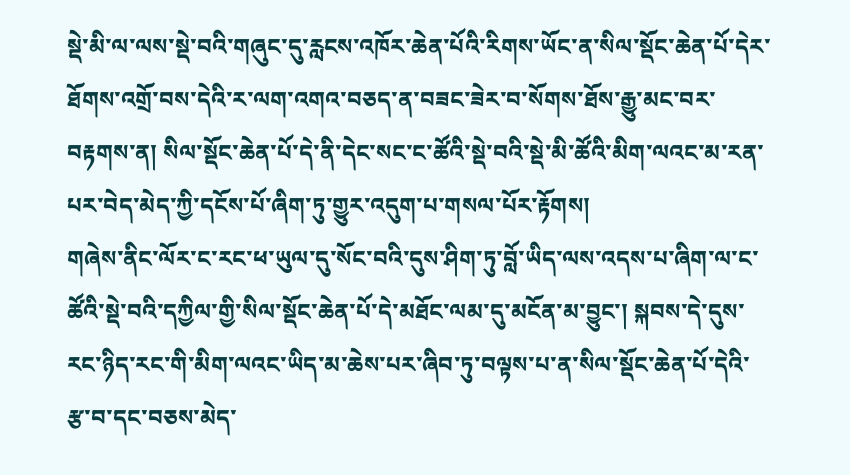སྡེ་མི་ལ་ལས་སྡེ་བའི་གཞུང་དུ་རླངས་འཁོར་ཆེན་པོའི་རིགས་ཡོང་ན་སིལ་སྡོང་ཆེན་པོ་དེར་ཐོགས་འགྲོ་བས་དེའི་ར་ལག་འགའ་བཅད་ན་བཟང་ཟེར་བ་སོགས་ཐོས་རྒྱུ་མང་བར་བརྟགས་ན། སིལ་སྡོང་ཆེན་པོ་དེ་ནི་དེང་སང་ང་ཚོའི་སྡེ་བའི་སྡེ་མི་ཚོའི་མིག་ལའང་མ་རན་པར་བེད་མེད་ཀྱི་དངོས་པོ་ཞིག་ཏུ་གྱུར་འདུག་པ་གསལ་པོར་རྟོགས།
གཞེས་ནིང་ལོར་ང་རང་ཕ་ཡུལ་དུ་སོང་བའི་དུས་ཤིག་ཏུ་བློ་ཡིད་ལས་འདས་པ་ཞིག་ལ་ང་ཚོའི་སྡེ་བའི་དཀྱིལ་གྱི་སིལ་སྡོང་ཆེན་པོ་དེ་མཐོང་ལམ་དུ་མངོན་མ་བྱུང་། སྐབས་དེ་དུས་རང་ཉིད་རང་གི་མིག་ལའང་ཡིད་མ་ཆེས་པར་ཞིབ་ཏུ་བལྟས་པ་ན་སིལ་སྡོང་ཆེན་པོ་དེའི་རྩ་བ་དང་བཅས་མེད་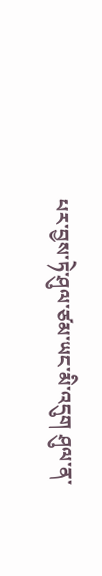པར་བྱས་ཏེ་ཤུལ་ཙམ་ཡང་མི་འདུག ཤུལ་ན་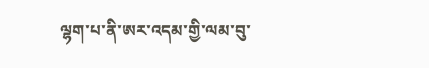ལྷག་པ་ནི་ཨར་འདམ་གྱི་ལམ་བུ་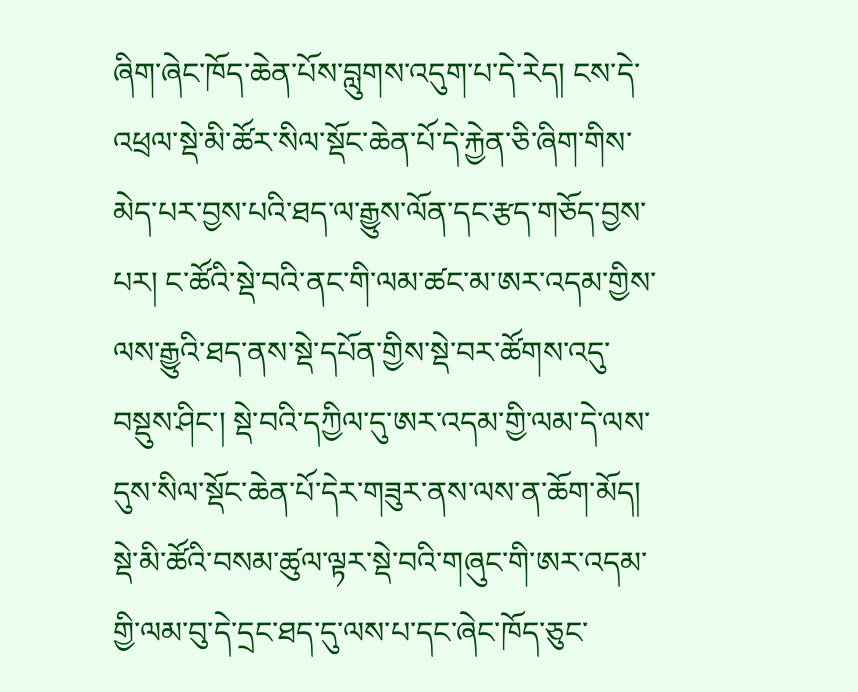ཞིག་ཞེང་ཁོད་ཆེན་པོས་བླུགས་འདུག་པ་དེ་རེད། ངས་དེ་འཕྲལ་སྡེ་མི་ཚོར་སིལ་སྡོང་ཆེན་པོ་དེ་རྐྱེན་ཅི་ཞིག་གིས་མེད་པར་བྱས་པའི་ཐད་ལ་རྒྱུས་ལོན་དང་རྩད་གཅོད་བྱས་པར། ང་ཚོའི་སྡེ་བའི་ནང་གི་ལམ་ཚང་མ་ཨར་འདམ་གྱིས་ལས་རྒྱུའི་ཐད་ནས་སྡེ་དཔོན་གྱིས་སྡེ་བར་ཚོགས་འདུ་བསྡུས་ཤིང་། སྡེ་བའི་དཀྱིལ་དུ་ཨར་འདམ་གྱི་ལམ་དེ་ལས་དུས་སིལ་སྡོང་ཆེན་པོ་དེར་གཟུར་ནས་ལས་ན་ཆོག་མོད། སྡེ་མི་ཚོའི་བསམ་ཚུལ་ལྟར་སྡེ་བའི་གཞུང་གི་ཨར་འདམ་གྱི་ལམ་བུ་དེ་དྲང་ཐད་དུ་ལས་པ་དང་ཞེང་ཁོད་ཅུང་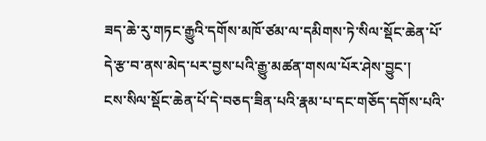ཟད་ཆེ་རུ་གཏང་རྒྱུའི་དགོས་མཁོ་ཙམ་ལ་དམིགས་ཏེ་སིལ་སྡོང་ཆེན་པོ་དེ་རྩ་བ་ནས་མེད་པར་བྱས་པའི་རྒྱུ་མཚན་གསལ་པོར་ཤེས་བྱུང་།
ངས་སིལ་སྡོང་ཆེན་པོ་དེ་བཅད་ཟིན་པའི་རྣམ་པ་དང་གཅོད་དགོས་པའི་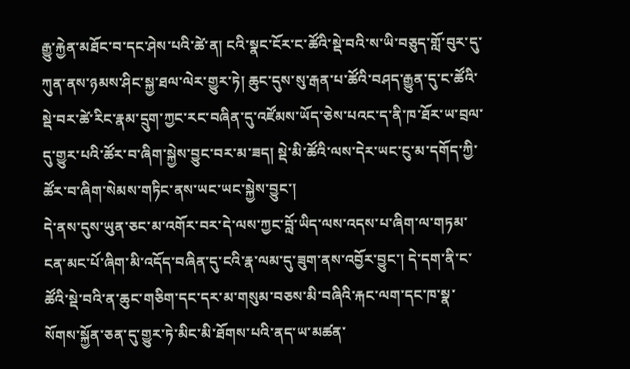རྒྱུ་རྐྱེན་མཐོང་བ་དང་ཤེས་པའི་ཚེ་ན། ངའི་སྣང་ངོར་ང་ཚོའི་སྡེ་བའི་ས་ཡི་བཅུད་གློ་བུར་དུ་ཀུན་ནས་ཉམས་ཤིང་སྐྱ་ཐལ་ལེར་གྱུར་ཏེ། ཆུང་དུས་སུ་རྒན་པ་ཚོའི་བཤད་རྒྱུན་དུ་ང་ཚོའི་སྡེ་བར་ཚེ་རིང་རྣམ་དྲུག་ཀྱང་རང་བཞིན་དུ་འཛོམས་ཡོད་ཅེས་པའང་ད་ནི་ཁ་ཐོར་ཡ་བྲལ་དུ་གྱུར་པའི་ཚོར་བ་ཞིག་སྐྱེས་བྱུང་བར་མ་ཟད། སྡེ་མི་ཚོའི་ལས་དེར་ཡང་ངུ་མ་དགོད་ཀྱི་ཚོར་བ་ཞིག་སེམས་གཏིང་ནས་ཡང་ཡང་སྐྱེས་བྱུང་།
དེ་ནས་དུས་ཡུན་ཅང་མ་འགོར་བར་དེ་ལས་ཀྱང་བློ་ཡིད་ལས་འདས་པ་ཞིག་ལ་གཏམ་ངན་མང་པོ་ཞིག་མི་འདོད་བཞིན་དུ་ངའི་རྣ་ལམ་དུ་ཟུག་ནས་འབྱོར་བྱུང་། དེ་དག་ནི་ང་ཚོའི་སྡེ་བའི་ན་ཆུང་གཅིག་དང་དར་མ་གསུམ་བཅས་མི་བཞིའི་རྐང་ལག་དང་ཁ་སྣ་སོགས་སྐྱོན་ཅན་དུ་གྱུར་ཏེ་མིང་མི་ཐོགས་པའི་ནད་ཡ་མཚན་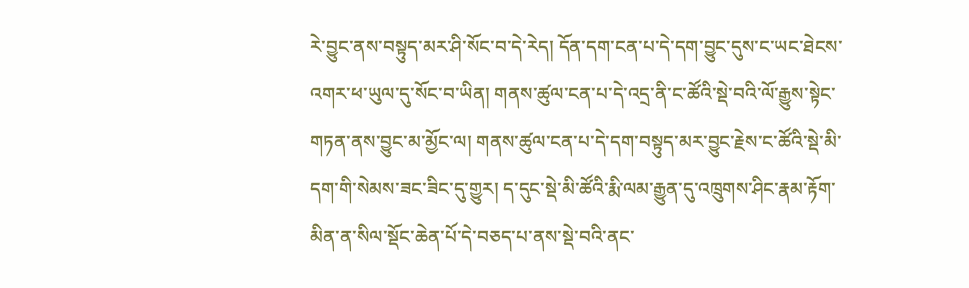རེ་བྱུང་ནས་བསྟུད་མར་ཤི་སོང་བ་དེ་རེད། དོན་དག་ངན་པ་དེ་དག་བྱུང་དུས་ང་ཡང་ཐེངས་འགར་ཕ་ཡུལ་དུ་སོང་བ་ཡིན། གནས་ཚུལ་ངན་པ་དེ་འདྲ་ནི་ང་ཚོའི་སྡེ་བའི་ལོ་རྒྱུས་སྟེང་གཏན་ནས་བྱུང་མ་མྱོང་ལ། གནས་ཚུལ་ངན་པ་དེ་དག་བསྟུད་མར་བྱུང་རྗེས་ང་ཚོའི་སྡེ་མི་དག་གི་སེམས་ཟང་ཟིང་དུ་གྱུར། ད་དུང་སྡེ་མི་ཚོའི་རྨི་ལམ་རྒྱུན་དུ་འཁྲུགས་ཤིང་རྣམ་རྟོག་མིན་ན་སིལ་སྡོང་ཆེན་པོ་དེ་བཅད་པ་ནས་སྡེ་བའི་ནང་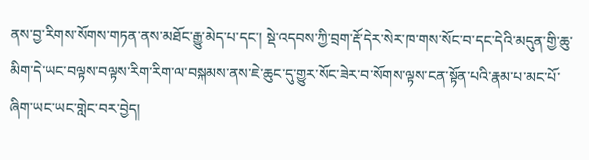ནས་བྱ་རིགས་སོགས་གཏན་ནས་མཐོང་རྒྱུ་མེད་པ་དང་། སྡེ་འདབས་ཀྱི་བྲག་རྡོ་དེར་སེར་ཁ་གས་སོང་བ་དང་དེའི་མདུན་གྱི་ཆུ་མིག་དེ་ཡང་བལྟས་བལྟས་རིག་རིག་ལ་བསྐམས་ནས་ཇེ་ཆུང་དུ་གྱུར་སོང་ཟེར་བ་སོགས་ལྟས་ངན་སྟོན་པའི་རྣམ་པ་མང་པོ་ཞིག་ཡང་ཡང་གླེང་བར་བྱེད།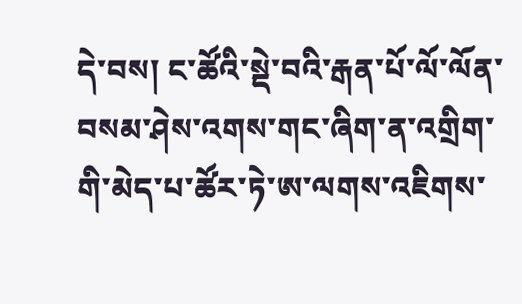དེ་བས། ང་ཚོའི་སྡེ་བའི་རྒན་པོ་ལོ་ལོན་བསམ་ཤེས་འགས་གང་ཞིག་ན་འགྲིག་གི་མེད་པ་ཚོར་ཏེ་ཨ་ལགས་འཇིགས་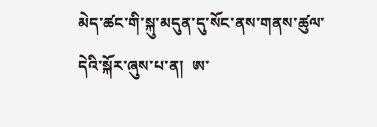མེད་ཚང་གི་སྐུ་མདུན་དུ་སོང་ནས་གནས་ཚུལ་དེའི་སྐོར་ཞུས་པ་ན།  ཨ་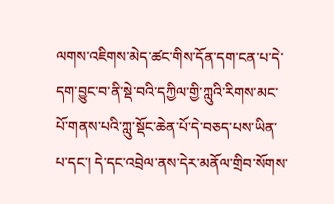ལགས་འཇིགས་མེད་ཚང་གིས་དོན་དག་ངན་པ་དེ་དག་བྱུང་བ་ནི་སྡེ་བའི་དཀྱིལ་གྱི་ཀླུའི་རིགས་མང་པོ་གནས་པའི་ཀླུ་སྡོང་ཆེན་པོ་དེ་བཅད་པས་ཡིན་པ་དང་། དེ་དང་འབྲེལ་ནས་དེར་མནོལ་གྲིབ་སོགས་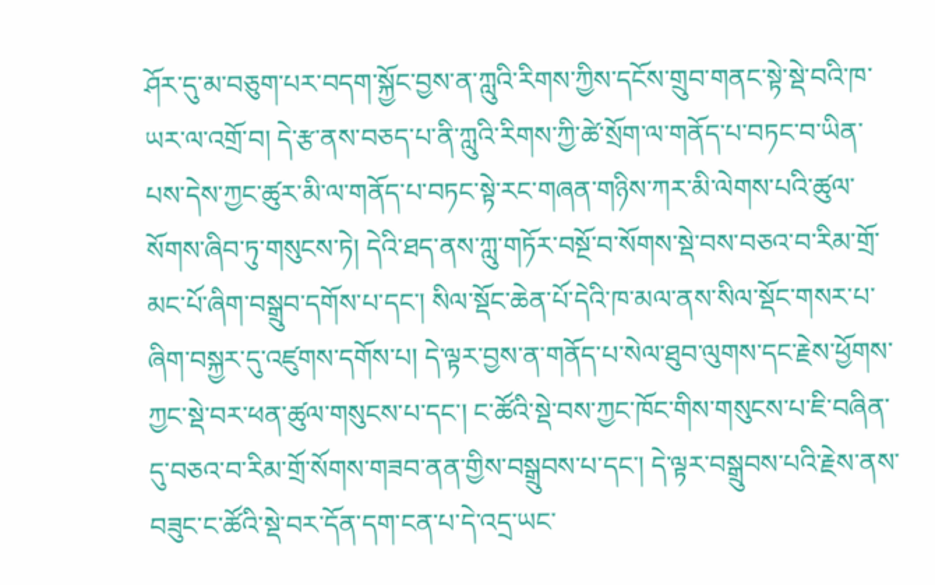ཤོར་དུ་མ་བཅུག་པར་བདག་སྐྱོང་བྱས་ན་ཀླུའི་རིགས་ཀྱིས་དངོས་གྲུབ་གནང་སྟེ་སྡེ་བའི་ཁ་ཡར་ལ་འགྲོ་བ། དེ་རྩ་ནས་བཅད་པ་ནི་ཀླུའི་རིགས་ཀྱི་ཚེ་སྲོག་ལ་གནོད་པ་བཏང་བ་ཡིན་པས་དེས་ཀྱང་ཚུར་མི་ལ་གནོད་པ་བཏང་སྟེ་རང་གཞན་གཉིས་ཀར་མི་ལེགས་པའི་ཚུལ་སོགས་ཞིབ་ཏུ་གསུངས་ཏེ། དེའི་ཐད་ནས་ཀླུ་གཏོར་བསྔོ་བ་སོགས་སྡེ་བས་བཅའ་བ་རིམ་གྲོ་མང་པོ་ཞིག་བསྒྲུབ་དགོས་པ་དང་། སིལ་སྡོང་ཆེན་པོ་དེའི་ཁ་མལ་ནས་སིལ་སྡོང་གསར་པ་ཞིག་བསྐྱར་དུ་འཛུགས་དགོས་པ། དེ་ལྟར་བྱས་ན་གནོད་པ་སེལ་ཐུབ་ལུགས་དང་རྗེས་ཕྱོགས་ཀྱང་སྡེ་བར་ཕན་ཚུལ་གསུངས་པ་དང་། ང་ཚོའི་སྡེ་བས་ཀྱང་ཁོང་གིས་གསུངས་པ་ཇི་བཞིན་དུ་བཅའ་བ་རིམ་གྲོ་སོགས་གཟབ་ནན་གྱིས་བསྒྲུབས་པ་དང་། དེ་ལྟར་བསྒྲུབས་པའི་རྗེས་ནས་བཟུང་ང་ཚོའི་སྡེ་བར་དོན་དག་ངན་པ་དེ་འདྲ་ཡང་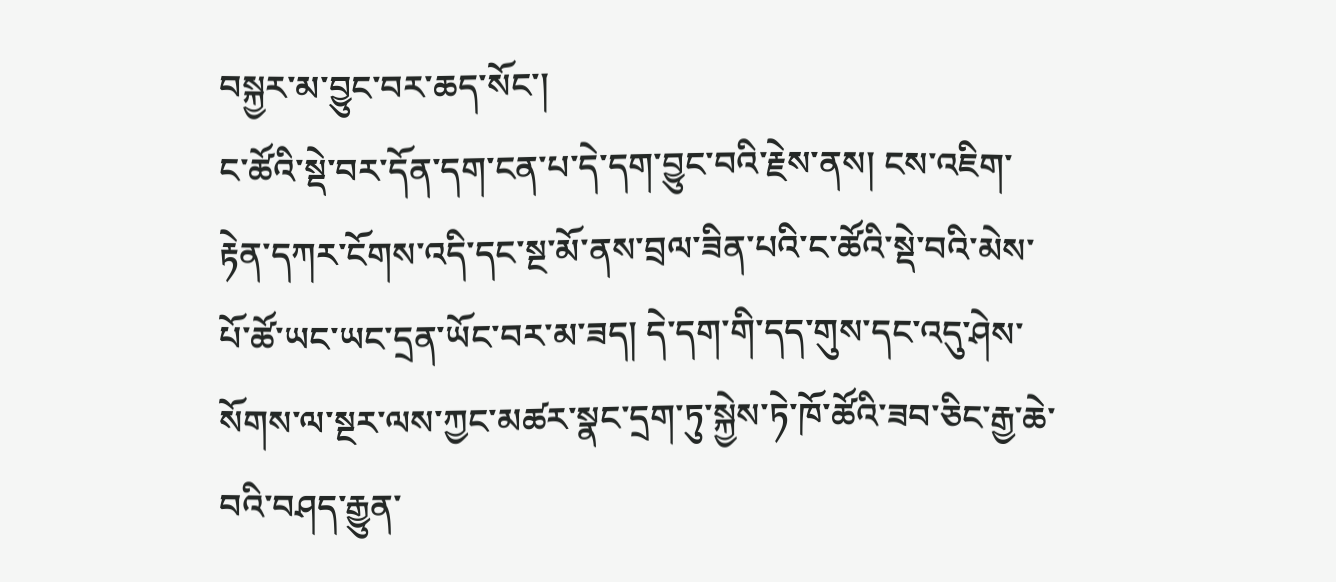བསྐྱར་མ་བྱུང་བར་ཆད་སོང་།
ང་ཚོའི་སྡེ་བར་དོན་དག་ངན་པ་དེ་དག་བྱུང་བའི་རྗེས་ནས། ངས་འཇིག་རྟེན་དཀར་ངོགས་འདི་དང་སྔ་མོ་ནས་བྲལ་ཟིན་པའི་ང་ཚོའི་སྡེ་བའི་མེས་པོ་ཚོ་ཡང་ཡང་དྲན་ཡོང་བར་མ་ཟད། དེ་དག་གི་དད་གུས་དང་འདུ་ཤེས་སོགས་ལ་སྔར་ལས་ཀྱང་མཚར་སྣང་དྲག་ཏུ་སྐྱེས་ཏེ་ཁོ་ཚོའི་ཟབ་ཅིང་རྒྱ་ཆེ་བའི་བཤད་རྒྱུན་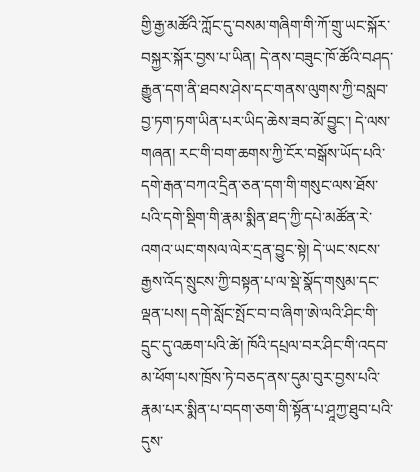གྱི་རྒྱ་མཚོའི་ཀློང་དུ་བསམ་གཞིག་གི་ཀོ་གྲུ་ཡང་སྐོར་བསྐྱར་སྐོར་བྱས་པ་ཡིན། དེ་ནས་བཟུང་ཁོ་ཚོའི་བཤད་རྒྱུན་དག་ནི་ཐབས་ཤེས་དང་གནས་ལུགས་ཀྱི་བསླབ་བྱ་ཏག་ཏག་ཡིན་པར་ཡིད་ཆེས་ཟབ་མོ་བྱུང་། དེ་ལས་གཞན། རང་གི་བག་ཆགས་ཀྱི་ངོར་བསྒོས་ཡོད་པའི་དགེ་རྒན་བཀའ་དྲིན་ཅན་དག་གི་གསུང་ལས་ཐོས་པའི་དགེ་སྡིག་གི་རྣམ་སྨིན་ཐད་ཀྱི་དཔེ་མཚོན་རེ་འགའ་ཡང་གསལ་ལེར་དྲན་བྱུང་སྟེ། དེ་ཡང་སངས་རྒྱས་འོད་སྲུངས་ཀྱི་བསྟན་པ་ལ་སྡེ་སྣོད་གསུམ་དང་ལྡན་པས། དགེ་སློང་སྤོང་བ་བ་ཞིག་ཨེ་ལའི་ཤིང་གི་དྲུང་དུ་འཆག་པའི་ཚེ། ཁོའི་དཔྲལ་བར་ཤིང་གི་འདབ་མ་ཕོག་པས་ཁྲོས་ཏེ་བཅད་ནས་དུམ་བུར་བྱས་པའི་རྣམ་པར་སྨིན་པ་བདག་ཅག་གི་སྟོན་པ་ཤཱཀྱ་ཐུབ་པའི་དུས་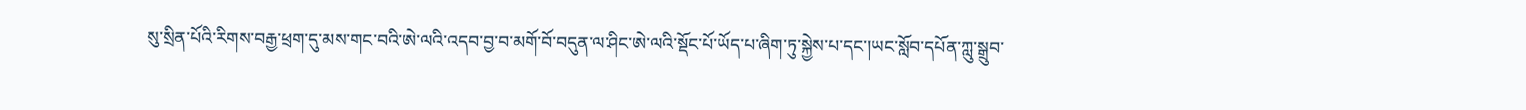སུ་སྲིན་པོའི་རིགས་བརྒྱ་ཕྲག་དུ་མས་གང་བའི་ཨེ་ལའི་འདབ་བྱ་བ་མགོ་བོ་བདུན་ལ་ཤིང་ཨེ་ལའི་སྡོང་པོ་ཡོད་པ་ཞིག་ཏུ་སྐྱེས་པ་དང་།ཡང་སློབ་དཔོན་ཀླུ་སྒྲུབ་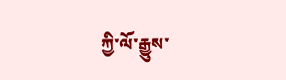ཀྱི་ལོ་རྒྱུས་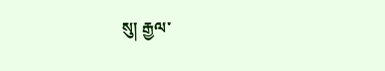སུ། རྒྱལ་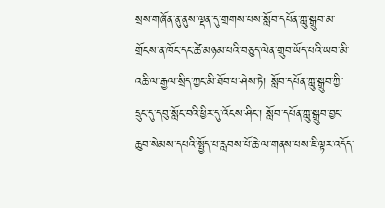སྲས་གཞོན་ནུ་ནུས་ལྡན་དུ་གྲགས་པས་སློབ་དཔོན་ཀླུ་སྒྲུབ་མ་གྲོངས་ན་ཁོང་དང་ཚེ་མཉམ་པའི་བཅུད་ལེན་གྲུབ་ཡོད་པའི་ཡབ་མི་འཆི་ལ་རྒྱལ་སྲིད་ཀྱང་མི་ཐོབ་པ་ཤེས་ཏེ། སློབ་དཔོན་ཀླུ་སྒྲུབ་ཀྱི་དྲུང་དུ་དབུ་སློང་བའི་ཕྱིར་དུ་འོངས་ཤིང་། སློབ་དཔོན་ཀླུ་སྒྲུབ་བྱང་ཆུབ་སེམས་དཔའི་སྤྱོད་པ་རླབས་པོ་ཆེ་ལ་གནས་པས་ཇི་ལྟར་འདོད་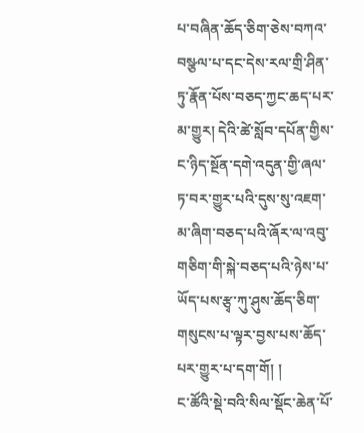པ་བཞིན་ཆོད་ཅིག་ཅེས་བཀའ་བསྩལ་པ་དང་དེས་རལ་གྲི་ཤིན་ཏུ་རྣོན་པོས་བཅད་ཀྱང་ཆད་པར་མ་གྱུར། དེའི་ཚེ་སློབ་དཔོན་གྱིས་ང་ཉིད་སྔོན་དགེ་འདུན་གྱི་ཞལ་ཏ་བར་གྱུར་པའི་དུས་སུ་འཇག་མ་ཞིག་བཅད་པའི་ཞོར་ལ་འབུ་གཅིག་གི་སྐེ་བཅད་པའི་ཉེས་པ་ཡོད་པས་རྩྭ་ཀུ་ཤུས་ཆོད་ཅིག་གསུངས་པ་ལྟར་བྱས་པས་ཆོད་པར་གྱུར་པ་དག་གོ། །
ང་ཚོའི་སྡེ་བའི་སིལ་སྡོང་ཆེན་པོ་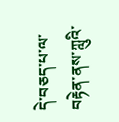དེ་བཅད་པ་ལ་བརྟེན་ནས་ཀླུའི་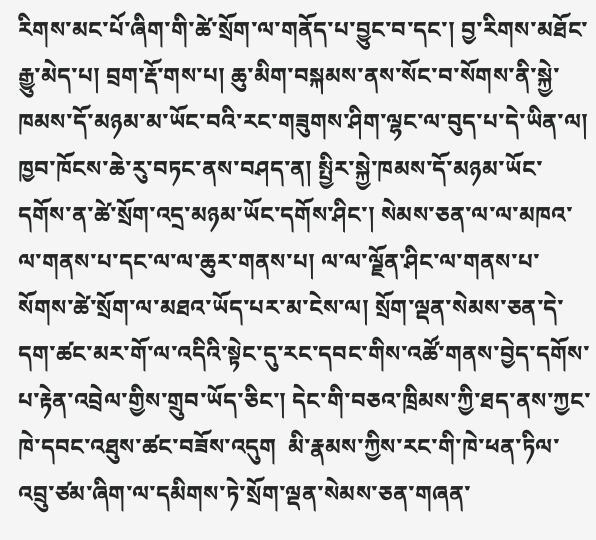རིགས་མང་པོ་ཞིག་གི་ཚེ་སྲོག་ལ་གནོད་པ་བྱུང་བ་དང་། བྱ་རིགས་མཐོང་རྒྱུ་མེད་པ། བྲག་རྡོ་གས་པ། ཆུ་མིག་བསྐམས་ནས་སོང་བ་སོགས་ནི་སྐྱེ་ཁམས་དོ་མཉམ་མ་ཡོང་བའི་རང་གཟུགས་ཤིག་ལྷང་ལ་བུད་པ་དེ་ཡིན་ལ། ཁྱབ་ཁོངས་ཆེ་རུ་བཏང་ནས་བཤད་ན། སྤྱིར་སྐྱེ་ཁམས་དོ་མཉམ་ཡོང་དགོས་ན་ཚེ་སྲོག་འདྲ་མཉམ་ཡོང་དགོས་ཤིང་། སེམས་ཅན་ལ་ལ་མཁའ་ལ་གནས་པ་དང་ལ་ལ་ཆུར་གནས་པ། ལ་ལ་ལྗོན་ཤིང་ལ་གནས་པ་སོགས་ཚེ་སྲོག་ལ་མཐའ་ཡོད་པར་མ་ངེས་ལ། སྲོག་ལྡན་སེམས་ཅན་དེ་དག་ཚང་མར་གོ་ལ་འདིའི་སྟེང་དུ་རང་དབང་གིས་འཚོ་གནས་བྱེད་དགོས་པ་རྟེན་འབྲེལ་གྱིས་གྲུབ་ཡོད་ཅིང་། དེང་གི་བཅའ་ཁྲིམས་ཀྱི་ཐད་ནས་ཀྱང་ཁེ་དབང་འཐུས་ཚང་བཟོས་འདུག  མི་རྣམས་ཀྱིས་རང་གི་ཁེ་ཕན་ཏིལ་འབྲུ་ཙམ་ཞིག་ལ་དམིགས་ཏེ་སྲོག་ལྡན་སེམས་ཅན་གཞན་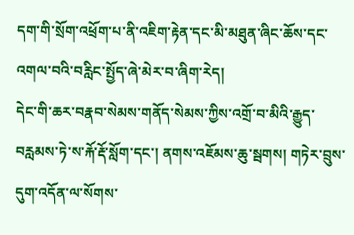དག་གི་སྲོག་འཕྲོག་པ་ནི་འཇིག་རྟེན་དང་མི་མཐུན་ཞིང་ཆོས་དང་འགལ་བའི་བརླིང་སྤྱོད་ཞེ་མེར་བ་ཞིག་རེད།
དེང་གི་ཆར་བརྣབ་སེམས་གནོད་སེམས་ཀྱིས་འགྲོ་བ་མིའི་རྒྱུད་བརླམས་ཏེ་ས་རྐོ་རྡོ་སློག་དང་། ནགས་འཇོམས་ཆུ་སྦགས། གཏེར་བྲུས་དུག་འདོན་ལ་སོགས་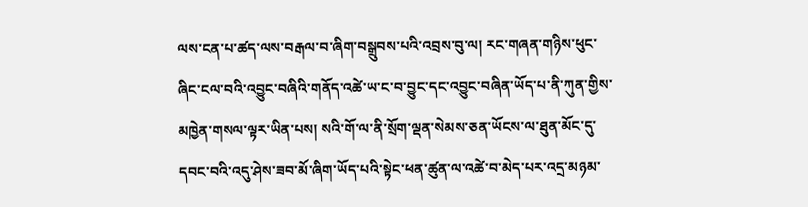ལས་ངན་པ་ཚད་ལས་བརྒལ་བ་ཞིག་བསྒྲུབས་པའི་འབྲས་བུ་ལ། རང་གཞན་གཉིས་ཕུང་ཞིང་ངལ་བའི་འབྱུང་བཞིའི་གནོད་འཚེ་ཡ་ང་བ་བྱུང་དང་འབྱུང་བཞིན་ཡོད་པ་ནི་ཀུན་གྱིས་མཁྱེན་གསལ་ལྟར་ཡིན་པས། སའི་གོ་ལ་ནི་སྲོག་ལྡན་སེམས་ཅན་ཡོངས་ལ་ཐུན་མོང་དུ་དབང་བའི་འདུ་ཤེས་ཟབ་མོ་ཞིག་ཡོད་པའི་སྟེང་ཕན་ཚུན་ལ་འཚེ་བ་མེད་པར་འདྲ་མཉམ་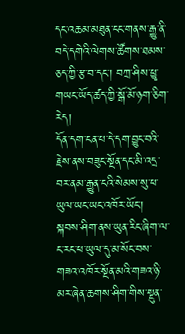དང་འཆམ་མཐུན་ངང་གནས་རྒྱུ་ནི་བདེ་དགེའི་ལེགས་ཚོགས་ཐམས་ཅད་ཀྱི་རྩ་བ་དང་། བཀྲ་ཤིས་ཕྱྭ་གཡང་ཡོད་ཚད་ཀྱི་སྒོ་མོ་ཉག་ཅིག་རེད།
དོན་དག་ངན་པ་དེ་དག་བྱུང་བའི་རྗེས་ནས་བཟུང་སྔོན་དང་མི་འདྲ་བར་ནམ་རྒྱུན་ངའི་སེམས་སུ་ཕ་ཡུལ་ཡང་ཡང་འཁོར་ཡོང་། སྐབས་ཤིག་ནས་ཡུན་རིང་ཞིག་ལ་ང་རང་ཕ་ཡུལ་དུ་མ་སོང་བས་གཟའ་འཁོར་སྔོན་མའི་གཟའ་ཉི་མར་ཞེན་ཆགས་ཤིག་གིས་སྔུན་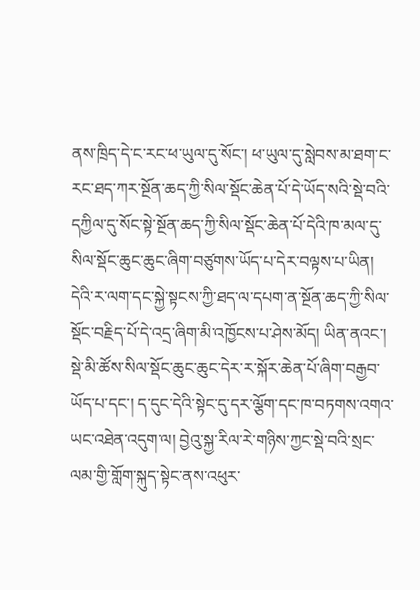ནས་ཁྲིད་དེ་ང་རང་ཕ་ཡུལ་དུ་སོང་། ཕ་ཡུལ་དུ་སླེབས་མ་ཐག་ང་རང་ཐད་ཀར་སྔོན་ཆད་ཀྱི་སིལ་སྡོང་ཆེན་པོ་དེ་ཡོད་སའི་སྡེ་བའི་དཀྱིལ་དུ་སོང་སྟེ་སྔོན་ཆད་ཀྱི་སིལ་སྡོང་ཆེན་པོ་དེའི་ཁ་མལ་དུ་སིལ་སྡོང་ཆུང་ཆུང་ཞིག་བཙུགས་ཡོད་པ་དེར་བལྟས་པ་ཡིན། དེའི་ར་ལག་དང་སྐྱེ་སྟངས་ཀྱི་ཐད་ལ་དཔག་ན་སྔོན་ཆད་ཀྱི་སིལ་སྡོང་བརྗིད་པོ་དེ་འདྲ་ཞིག་མི་འཁྱོངས་པ་ཤེས་མོད། ཡིན་ནའང་། སྡེ་མི་ཚོས་སིལ་སྡོང་ཆུང་ཆུང་དེར་ར་སྐོར་ཆེན་པོ་ཞིག་བརྒྱབ་ཡོད་པ་དང་། ད་དུང་དེའི་སྟེང་དུ་དར་ལྕོག་དང་ཁ་བཏགས་འགའ་ཡང་འཐེན་འདུག་ལ། བྱེའུ་སྐྱ་རིལ་རེ་གཉིས་ཀྱང་སྡེ་བའི་སྲང་ལམ་གྱི་གློག་སྐུད་སྟེང་ནས་འཕུར་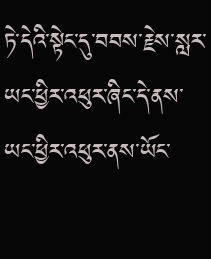ཏེ་དེའི་སྟེང་དུ་བབས་རྗེས་སླར་ཡང་ཕྱིར་འཕུར་ཞིང་དེ་ནས་ཡང་ཕྱིར་འཕུར་ནས་ཡོང་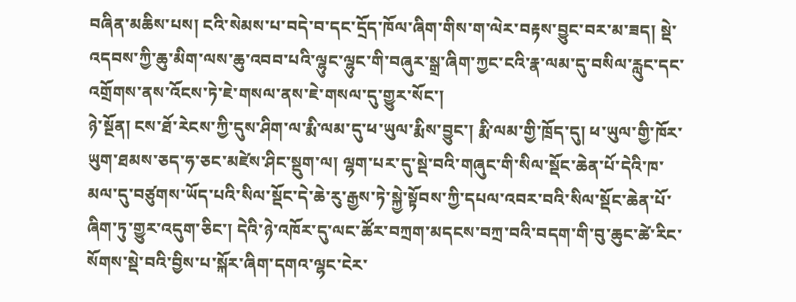བཞིན་མཆིས་པས། ངའི་སེམས་པ་བདེ་བ་དང་དྲོད་ཁོལ་ཞིག་གིས་ག་ལེར་བརྟས་བྱུང་བར་མ་ཟད། སྡེ་འདབས་ཀྱི་ཆུ་མིག་ལས་ཆུ་འབབ་པའི་ལྷུང་ལྷུང་གི་བཞུར་སྒྲ་ཞིག་ཀྱང་ངའི་རྣ་ལམ་དུ་བསིལ་རླུང་དང་འགྲོགས་ནས་འོངས་ཏེ་ཇེ་གསལ་ནས་ཇེ་གསལ་དུ་གྱུར་སོང་།
ཉེ་སྔོན། ངས་ཐོ་རེངས་ཀྱི་དུས་ཤིག་ལ་རྨི་ལམ་དུ་ཕ་ཡུལ་རྨིས་བྱུང་། རྨི་ལམ་གྱི་ཁྲོད་དུ། ཕ་ཡུལ་གྱི་ཁོར་ཡུག་ཐམས་ཅད་ཧ་ཅང་མཛེས་ཤིང་སྡུག་ལ། ལྷག་པར་དུ་སྡེ་བའི་གཞུང་གི་སིལ་སྡོང་ཆེན་པོ་དེའི་ཁ་མལ་དུ་བཙུགས་ཡོད་པའི་སིལ་སྡོང་དེ་ཆེ་རུ་རྒྱས་ཏེ་སྐྱེ་སྟོབས་ཀྱི་དཔལ་འབར་བའི་སིལ་སྡོང་ཆེན་པོ་ཞིག་ཏུ་གྱུར་འདུག་ཅིང་། དེའི་ཉེ་འཁོར་དུ་ལང་ཚོར་བཀྲག་མདངས་བཀྲ་བའི་བདག་གི་བུ་ཆུང་ཚེ་རིང་སོགས་སྡེ་བའི་བྱིས་པ་སྐོར་ཞིག་དགའ་ལྷང་ངེར་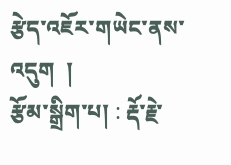རྩེད་འཇོར་གཡེང་ནས་འདུག  །
རྩོམ་སྒྲིག་པ། : རྡོ་རྗེ་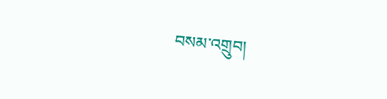བསམ་འགྲུབ།